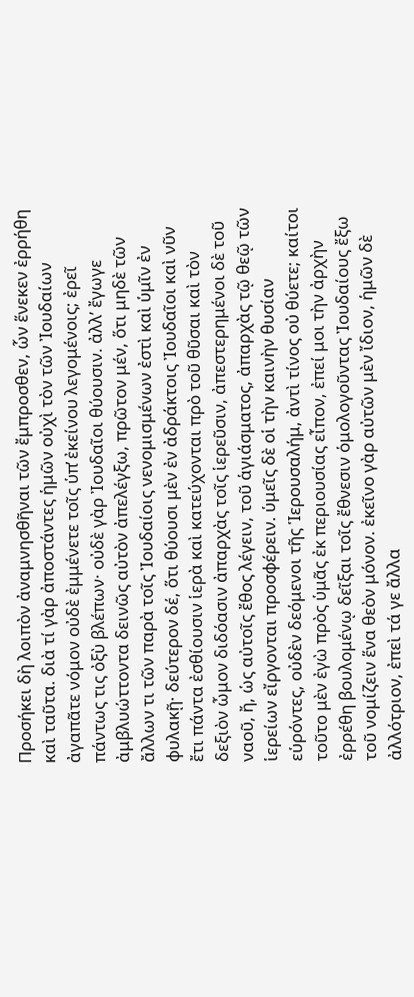Προσήκει δὴ λοιπὸν ἀναμνησθῆναι τῶν ἔμπροσθεν, ὧν ἕνεκεν ἐρρήθη καὶ ταῦτα. διὰ τί γὰρ ἀποστάντες ἡμῶν οὐχὶ τὸν τῶν Ἰουδαίων ἀγαπᾶτε νόμον οὐδὲ ἐμμένετε τοῖς ὑπ̓ ἐκείνου λεγομένοις; ἐρεῖ πάντως τις ὀξὺ βλέπων· οὐδὲ γὰρ Ἰουδαῖοι θύουσιν. ἀλλ’ ἔγωγε ἀμβλυώττοντα δεινῶς αὐτὸν ἀπελέγξω, πρῶτον μέν, ὅτι μηδὲ τῶν ἄλλων τι τῶν παρὰ τοῖς Ἰουδαίοις νενομισμένων ἐστὶ καὶ ὑμῖν ἐν φυλακῇ· δεύτερον δέ, ὅτι θύουσι μὲν ἐν ἀδράκτοις Ἰουδαῖοι καὶ νῦν ἔτι πάντα ἐσθίουσιν ἱερὰ καὶ κατεύχονται πρὸ τοῦ θῦσαι καὶ τὸν δεξιὸν ὦμον διδόασιν ἀπαρχὰς τοῖς ἱερεῦσιν, ἀπεστερημένοι δὲ τοῦ ναοῦ, ἤ, ὡς αὐτοῖς ἔθος λέγειν, τοῦ ἁγιάσματος, ἀπαρχὰς τῷ θεῷ τῶν ἱερείων εἴργονται προσφέρειν. ὑμεῖς δὲ οἱ τὴν καινὴν θυσίαν εὑρόντες, οὐδὲν δεόμενοι τῆς Ἱερουσαλήμ, ἀντὶ τίνος οὐ θύετε; καίτοι τοῦτο μὲν ἐγὼ πρὸς ὑμᾶς ἐκ περιουσίας εἶπον, ἐπεί μοι τὴν ἀρχὴν ἐρρέθη βουλομένῳ δεῖξαι τοῖς ἔθνεσιν ὁμολογοῦντας Ἰουδαίους ἔξω τοῦ νομίζειν ἕνα θεὸν μόνον. ἐκεῖνο γὰρ αὐτῶν μὲν ἴδιον, ἡμῶν δὲ ἀλλότριον, ἐπεὶ τά γε ἄλλα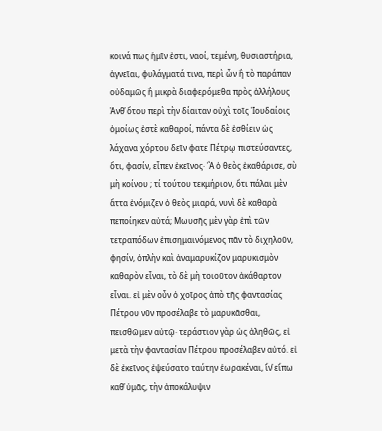κοινά πως ἡμῖν ἐστι, ναοί, τεμένη, θυσιαστήρια, ἁγνεῖαι, φυλάγματά τινα, περὶ ὧν ἢ τὸ παράπαν οὐδαμῶς ἢ μικρὰ διαφερόμεθα πρὸς ἀλλήλους Ἀνθ̓ ὅτου περὶ τὴν δίαιταν οὐχὶ τοῖς Ἰουδαίοις ὁμοίως ἐστὲ καθαροί, πάντα δὲ ἐσθίειν ὡς λάχανα χόρτου δεῖν φατε Πέτρῳ πιστεύσαντες, ὅτι, φασίν, εἶπεν ἐκεῖνος· Ἃ ὁ θεὸς ἐκαθάρισε, σὺ μὴ κοίνου ; τί τούτου τεκμήριον, ὅτι πάλαι μὲν ἄττα ἐνόμιζεν ὀ θεὸς μιαρά, νυνὶ δὲ καθαρὰ πεποίηκεν αὐτά; Μωυσῆς μὲν γὰρ ἐπὶ τῶν τετραπόδων ἐπισημαινόμενος πᾶν τὸ διχηλοῦν, φησίν, ὁπλὴν καὶ ἀναμαρυκίζον μαρυκισμὸν καθαρὸν εἶναι, τὸ δὲ μὴ τοιοῦτον ἀκάθαρτον εἶναι. εἰ μὲν οὖν ὁ χοῖρος ἀπὸ τῆς φαντασίας Πέτρου νῦν προσέλαβε τὸ μαρυκᾶσθαι, πεισθῶμεν αὐτῷ· τεράστιον γὰρ ὡς ἀληθῶς, εἰ μετὰ τὴν φαντασίαν Πέτρου προσέλαβεν αὐτό. εἰ δὲ ἐκεῖνος ἐψεύσατο ταύτην ἑωρακέναι, ἵν̓ εἴπω καθ̓ ὑμᾶς, τὴν ἀποκάλυψιν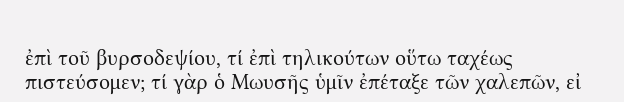ἐπὶ τοῦ βυρσοδεψίου, τί ἐπὶ τηλικούτων οὕτω ταχέως πιστεύσομεν; τί γὰρ ὁ Μωυσῆς ὑμῖν ἐπέταξε τῶν χαλεπῶν, εἰ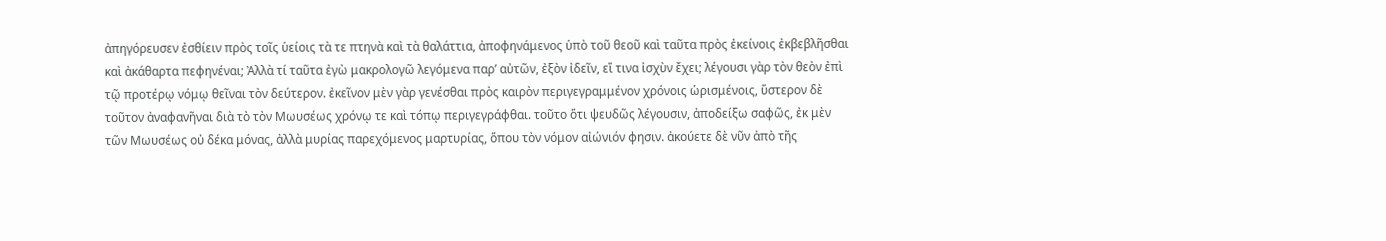ἀπηγόρευσεν ἐσθίειν πρὸς τοῖς ὑείοις τὰ τε πτηνὰ καὶ τὰ θαλάττια, ἀποφηνάμενος ὑπὸ τοῦ θεοῦ καὶ ταῦτα πρὸς ἐκείνοις ἐκβεβλῆσθαι καὶ ἀκάθαρτα πεφηνέναι; Ἀλλὰ τί ταῦτα ἐγὼ μακρολογῶ λεγόμενα παρ’ αὐτῶν, ἐξὸν ἰδεῖν, εἴ τινα ἰσχὺν ἔχει; λέγουσι γὰρ τὸν θεὸν ἐπὶ τῷ προτέρῳ νόμῳ θεῖναι τὸν δεύτερον. ἐκεῖνον μὲν γὰρ γενέσθαι πρὸς καιρὸν περιγεγραμμένον χρόνοις ὡρισμένοις, ὕστερον δὲ τοῦτον ἀναφανῆναι διὰ τὸ τὸν Μωυσέως χρόνῳ τε καὶ τόπῳ περιγεγράφθαι. τοῦτο ὅτι ψευδῶς λέγουσιν, ἀποδείξω σαφῶς, ἐκ μὲν τῶν Μωυσέως οὐ δέκα μόνας, ἀλλὰ μυρίας παρεχόμενος μαρτυρίας, ὅπου τὸν νόμον αἰώνιόν φησιν. ἀκούετε δὲ νῦν ἀπὸ τῆς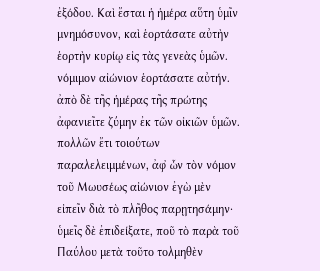ἐξόδου. Καὶ ἔσται ἡ ἡμέρα αὕτη ὑμῖν μνημόσυνον, καὶ ἑορτάσατε αὐτὴν ἑορτὴν κυρίῳ εἰς τὰς γενεὰς ὑμῶν. νόμιμον αἰώνιον ἑορτάσατε αὐτήν. ἀπὸ δὲ τῆς ἡμέρας τῆς πρώτης ἀφανιεῖτε ζύμην ἐκ τῶν οἰκιῶν ὑμῶν. πολλῶν ἔτι τοιούτων παραλελειμμένων, ἀφ̓ ὧν τὸν νόμον τοῦ Μωυσέως αἰώνιον ἐγὼ μὲν εἰπεῖν διὰ τὸ πλῆθος παρῃτησάμην· ὑμεῖς δὲ ἐπιδείξατε, ποῦ τὸ παρὰ τοῦ Παύλου μετὰ τοῦτο τολμηθὲν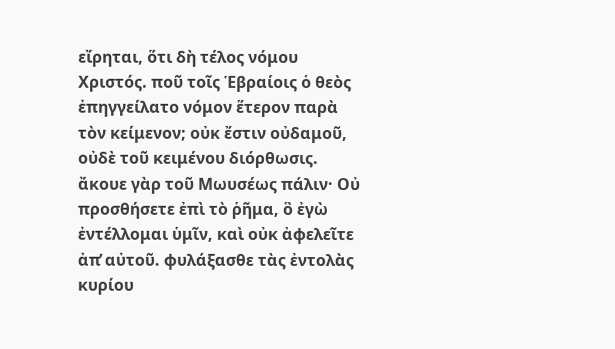εἴρηται, ὅτι δὴ τέλος νόμου Χριστός. ποῦ τοῖς Ἑβραίοις ὁ θεὸς ἐπηγγείλατο νόμον ἕτερον παρὰ τὸν κείμενον; οὐκ ἔστιν οὐδαμοῦ, οὐδὲ τοῦ κειμένου διόρθωσις. ἄκουε γὰρ τοῦ Μωυσέως πάλιν· Οὐ προσθήσετε ἐπὶ τὸ ῥῆμα, ὃ ἐγὼ ἐντέλλομαι ὑμῖν, καὶ οὐκ ἀφελεῖτε ἀπ̓ αὐτοῦ. φυλάξασθε τὰς ἐντολὰς κυρίου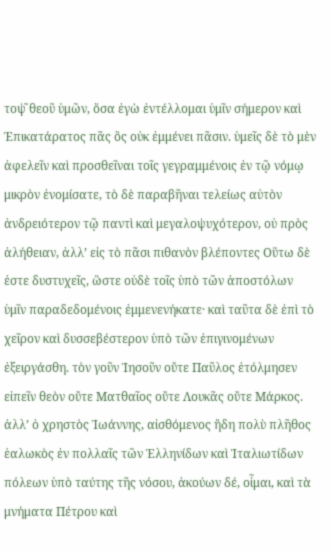τοψ͂ θεοῦ ὑμῶν, ὅσα ἐγὼ ἐντέλλομαι ὑμῖν σήμερον καὶ Ἐπικατάρατος πᾶς ὃς οὐκ ἐμμένει πᾶσιν. ὑμεῖς δὲ τὸ μὲν ἀφελεῖν καὶ προσθεῖναι τοῖς γεγραμμένοις ἐν τῷ νόμῳ μικρὸν ἐνομίσατε, τὸ δὲ παραβῆναι τελείως αὐτὸν ἀνδρειότερον τῷ παντὶ καὶ μεγαλοψυχότερον, οὐ πρὸς ἀλήθειαν, ἀλλ’ εἰς τὸ πᾶσι πιθανὸν βλέποντες Οὕτω δὲ ἐστε δυστυχεῖς, ὥστε οὐδὲ τοῖς ὑπὸ τῶν ἀποστόλων ὑμῖν παραδεδομένοις ἐμμενενήκατε· καὶ ταῦτα δὲ ἐπὶ τὸ χεῖρον καὶ δυσσεβέστερον ὑπὸ τῶν ἐπιγινομένων ἐξειργάσθη. τὸν γοῦν Ἰησοῦν οὔτε Παῦλος ἐτόλμησεν εἰπεῖν θεὸν οὔτε Ματθαῖος οὔτε Λουκᾶς οὔτε Μάρκος. ἀλλ’ ὁ χρηστὸς Ἰωάννης, αἰσθόμενος ἤδη πολὺ πλῆθος ἑαλωκὸς ἐν πολλαῖς τῶν Ἑλληνίδων καὶ Ἰταλιωτίδων πόλεων ὑπὸ ταύτης τῆς νόσου, ἀκούων δέ, οἶμαι, καὶ τὰ μνήματα Πέτρου καὶ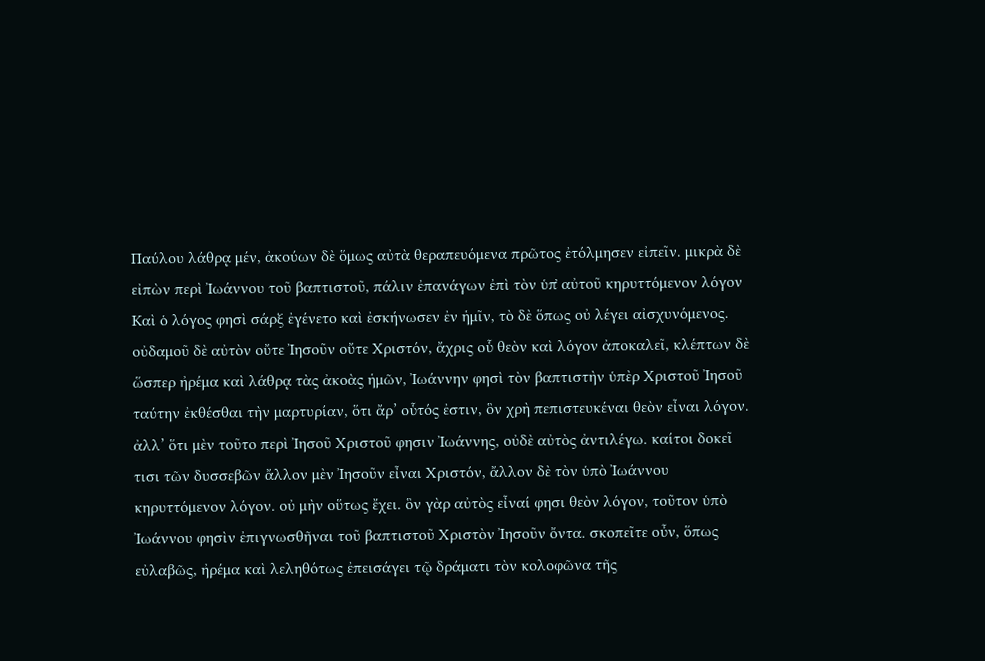Παύλου λάθρᾳ μέν, ἀκούων δὲ ὅμως αὐτὰ θεραπευόμενα πρῶτος ἐτόλμησεν εἰπεῖν. μικρὰ δὲ εἰπὼν περὶ Ἰωάννου τοῦ βαπτιστοῦ, πάλιν ἐπανάγων ἐπὶ τὸν ὑπ̓ αὐτοῦ κηρυττόμενον λόγον Καὶ ὁ λόγος φησὶ σάρξ ἐγένετο καὶ ἐσκήνωσεν ἐν ἡμῖν, τὸ δὲ ὅπως οὐ λέγει αἰσχυνόμενος. οὐδαμοῦ δὲ αὐτὸν οὔτε Ἰησοῦν οὔτε Χριστόν, ἄχρις οὗ θεὸν καὶ λόγον ἀποκαλεῖ, κλέπτων δὲ ὥσπερ ἠρέμα καὶ λάθρᾳ τὰς ἀκοὰς ἡμῶν, Ἰωάννην φησὶ τὸν βαπτιστὴν ὑπὲρ Χριστοῦ Ἰησοῦ ταύτην ἐκθέσθαι τὴν μαρτυρίαν, ὅτι ἄρ’ οὗτός ἐστιν, ὃν χρὴ πεπιστευκέναι θεὸν εἶναι λόγον. ἀλλ’ ὅτι μὲν τοῦτο περὶ Ἰησοῦ Χριστοῦ φησιν Ἰωάννης, οὐδὲ αὐτὸς ἀντιλέγω. καίτοι δοκεῖ τισι τῶν δυσσεβῶν ἄλλον μὲν Ἰησοῦν εἶναι Χριστόν, ἄλλον δὲ τὸν ὑπὸ Ἰωάννου κηρυττόμενον λόγον. οὐ μὴν οὕτως ἔχει. ὃν γὰρ αὐτὸς εἶναί φησι θεὸν λόγον, τοῦτον ὑπὸ Ἰωάννου φησὶν ἐπιγνωσθῆναι τοῦ βαπτιστοῦ Χριστὸν Ἰησοῦν ὄντα. σκοπεῖτε οὖν, ὅπως εὐλαβῶς, ἠρέμα καὶ λεληθότως ἐπεισάγει τῷ δράματι τὸν κολοφῶνα τῆς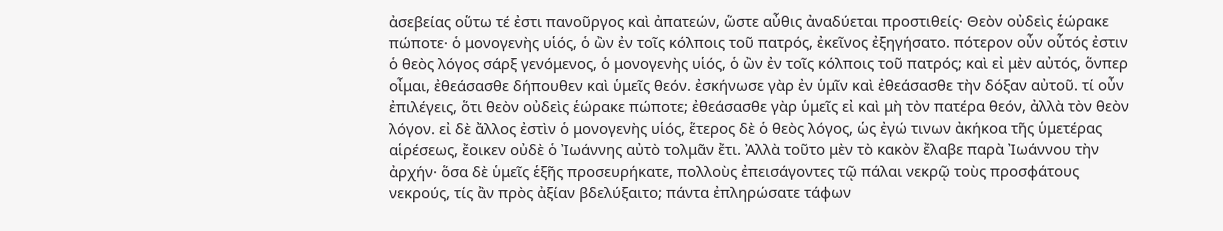ἀσεβείας οὕτω τέ ἐστι πανοῦργος καὶ ἀπατεών, ὥστε αὖθις ἀναδύεται προστιθείς· Θεὸν οὐδεὶς ἑώρακε πώποτε· ὁ μονογενὴς υἱός, ὁ ὢν ἐν τοῖς κόλποις τοῦ πατρός, ἐκεῖνος ἐξηγήσατο. πότερον οὖν οὗτός ἐστιν ὁ θεὸς λόγος σάρξ γενόμενος, ὁ μονογενὴς υἱός, ὁ ὢν ἐν τοῖς κόλποις τοῦ πατρός; καὶ εἰ μὲν αὐτός, ὅνπερ οἶμαι, ἐθεάσασθε δήπουθεν καὶ ὑμεῖς θεόν. ἐσκήνωσε γὰρ ἐν ὑμῖν καὶ ἐθεάσασθε τὴν δόξαν αὐτοῦ. τί οὖν ἐπιλέγεις, ὅτι θεὸν οὐδεὶς ἑώρακε πώποτε; ἐθεάσασθε γὰρ ὑμεῖς εἰ καὶ μὴ τὸν πατέρα θεόν, ἀλλὰ τὸν θεὸν λόγον. εἰ δὲ ἄλλος ἐστὶν ὁ μονογενὴς υἱός, ἕτερος δὲ ὁ θεὸς λόγος, ὡς ἐγώ τινων ἀκήκοα τῆς ὑμετέρας αἱρέσεως, ἔοικεν οὐδὲ ὁ Ἰωάννης αὐτὸ τολμᾶν ἔτι. Ἀλλὰ τοῦτο μὲν τὸ κακὸν ἔλαβε παρὰ Ἰωάννου τὴν ἀρχήν· ὅσα δὲ ὑμεῖς ἑξῆς προσευρήκατε, πολλοὺς ἐπεισάγοντες τῷ πάλαι νεκρῷ τοὺς προσφάτους νεκρούς, τίς ἂν πρὸς ἀξίαν βδελύξαιτο; πάντα ἐπληρώσατε τάφων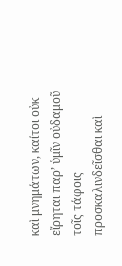καὶ μνημάτων, καίτοι οὐκ εἴρηται παρ’ ὑμῖν οὐδαμοῦ τοῖς τάφοις προσκαλινδεῖσθαι καὶ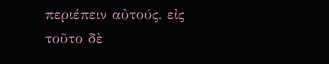περιέπειν αὐτούς. εἰς τοῦτο δὲ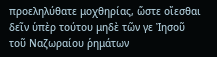προεληλύθατε μοχθηρίας, ὥστε οἴεσθαι δεῖν ὑπὲρ τούτου μηδὲ τῶν γε Ἰησοῦ τοῦ Ναζωραίου ῥημάτων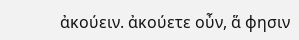ἀκούειν. ἀκούετε οὖν, ἅ φησιν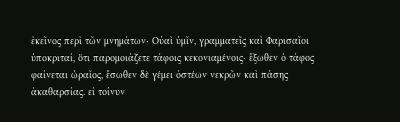ἐκεῖνος περὶ τῶν μνημάτων· Οὐαὶ ὑμῖν, γραμματεῖς καὶ Φαρισαῖοι ὑποκριταί, ὅτι παρομοιάζετε τάφοις κεκονιαμένοις· ἔξωθεν ὁ τάφος φαίνεται ὡραῖος, ἔσωθεν δὲ γέμει ὀστέων νεκρῶν καὶ πάσης ἀκαθαρσίας. εἰ τοίνυν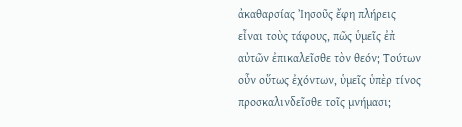ἀκαθαρσίας Ἰησοῦς ἔφη πλήρεις εἶναι τοὺς τάφους, πῶς ὑμεῖς ἐπ̓ αὐτῶν ἐπικαλεῖσθε τὸν θεόν; Τούτων οὖν οὕτως ἐχόντων, ὑμεῖς ὑπὲρ τίνος προσκαλινδεῖσθε τοῖς μνήμασι;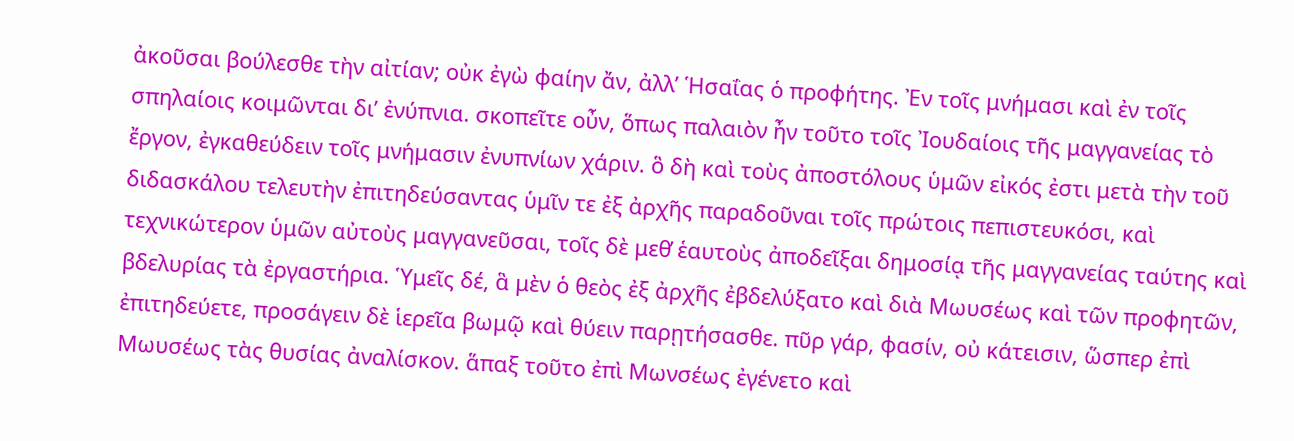ἀκοῦσαι βούλεσθε τὴν αἰτίαν; οὐκ ἐγὼ φαίην ἄν, ἀλλ’ Ἡσαΐας ὁ προφήτης. Ἐν τοῖς μνήμασι καὶ ἐν τοῖς σπηλαίοις κοιμῶνται δι’ ἐνύπνια. σκοπεῖτε οὖν, ὅπως παλαιὸν ἦν τοῦτο τοῖς Ἰουδαίοις τῆς μαγγανείας τὸ ἔργον, ἐγκαθεύδειν τοῖς μνήμασιν ἐνυπνίων χάριν. ὃ δὴ καὶ τοὺς ἀποστόλους ὑμῶν εἰκός ἐστι μετὰ τὴν τοῦ διδασκάλου τελευτὴν ἐπιτηδεύσαντας ὑμῖν τε ἐξ ἀρχῆς παραδοῦναι τοῖς πρώτοις πεπιστευκόσι, καὶ τεχνικώτερον ὑμῶν αὐτοὺς μαγγανεῦσαι, τοῖς δὲ μεθ̓ ἑαυτοὺς ἀποδεῖξαι δημοσίᾳ τῆς μαγγανείας ταύτης καὶ βδελυρίας τὰ ἐργαστήρια. Ὑμεῖς δέ, ἃ μὲν ὁ θεὸς ἐξ ἀρχῆς ἐβδελύξατο καὶ διὰ Μωυσέως καὶ τῶν προφητῶν, ἐπιτηδεύετε, προσάγειν δὲ ἱερεῖα βωμῷ καὶ θύειν παρῃτήσασθε. πῦρ γάρ, φασίν, οὐ κάτεισιν, ὥσπερ ἐπὶ Μωυσέως τὰς θυσίας ἀναλίσκον. ἅπαξ τοῦτο ἐπὶ Μωνσέως ἐγένετο καὶ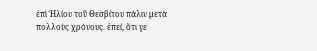ἐπὶ Ἡλίου τοῦ Θεσβίτου πάλιν μετὰ πολλοὺς χρόνους. ἐπεί, ὅτι γε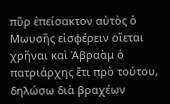πῦρ ἐπείσακτον αὐτὸς ὁ Μωυσῆς εἰσφέρειν οἴεται χρῆναι καὶ Ἁβραὰμ ὁ πατριάρχης ἔτι πρὸ τούτου, δηλώσω διὰ βραχέων